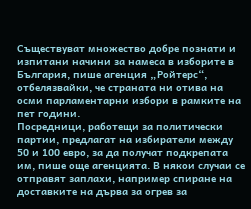Съществуват множество добре познати и изпитани начини за намеса в изборите в България, пише агенция „Ройтерс“, отбелязвайки, че страната ни отива на осми парламентарни избори в рамките на пет години.
Посредници, работещи за политически партии, предлагат на избиратели между 50 и 100 евро, за да получат подкрепата им, пише още агенцията. В някои случаи се отправят заплахи, например спиране на доставките на дърва за огрев за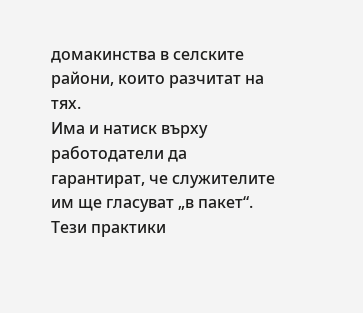домакинства в селските райони, които разчитат на тях.
Има и натиск върху работодатели да гарантират, че служителите им ще гласуват „в пакет“.
Тези практики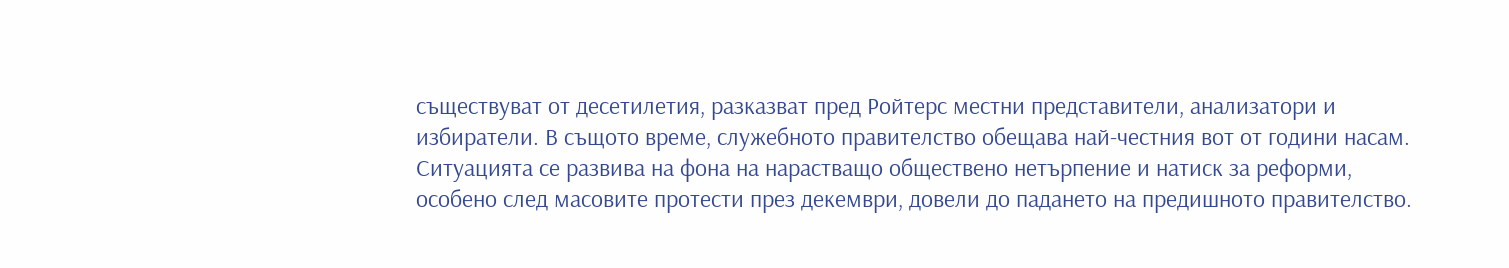съществуват от десетилетия, разказват пред Ройтерс местни представители, анализатори и избиратели. В същото време, служебното правителство обещава най-честния вот от години насам.
Ситуацията се развива на фона на нарастващо обществено нетърпение и натиск за реформи, особено след масовите протести през декември, довели до падането на предишното правителство.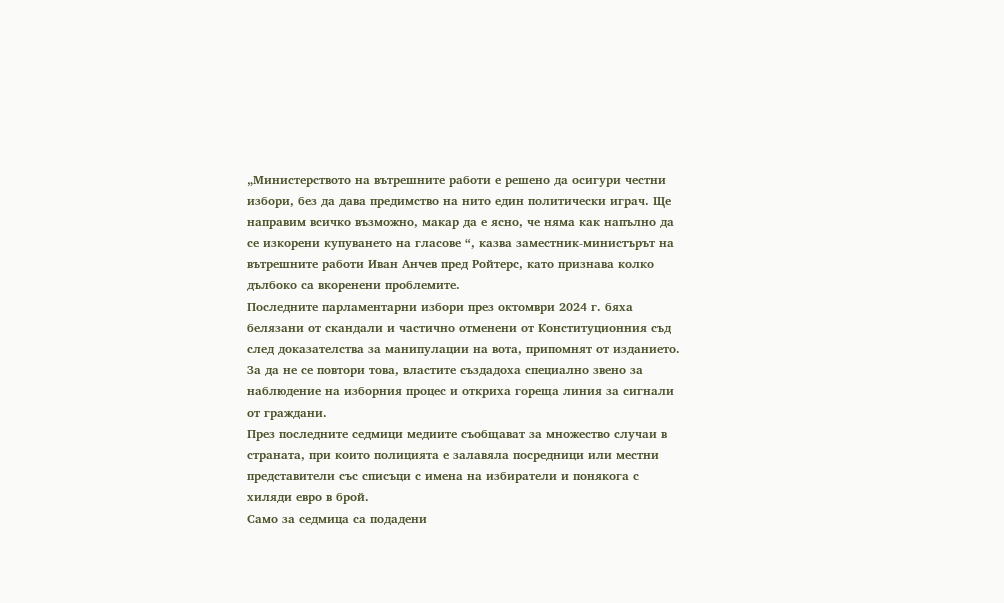„Министерството на вътрешните работи е решено да осигури честни избори, без да дава предимство на нито един политически играч. Ще направим всичко възможно, макар да е ясно, че няма как напълно да се изкорени купуването на гласове “, казва заместник-министърът на вътрешните работи Иван Анчев пред Ройтерс, като признава колко дълбоко са вкоренени проблемите.
Последните парламентарни избори през октомври 2024 г. бяха белязани от скандали и частично отменени от Конституционния съд след доказателства за манипулации на вота, припомнят от изданието.
За да не се повтори това, властите създадоха специално звено за наблюдение на изборния процес и откриха гореща линия за сигнали от граждани.
През последните седмици медиите съобщават за множество случаи в страната, при които полицията е залавяла посредници или местни представители със списъци с имена на избиратели и понякога с хиляди евро в брой.
Само за седмица са подадени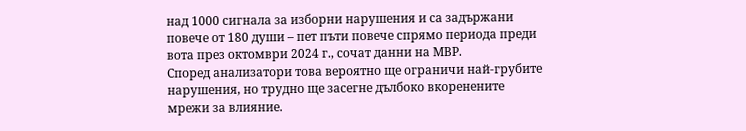над 1000 сигнала за изборни нарушения и са задържани повече от 180 души – пет пъти повече спрямо периода преди вота през октомври 2024 г., сочат данни на МВР.
Според анализатори това вероятно ще ограничи най-грубите нарушения, но трудно ще засегне дълбоко вкоренените мрежи за влияние.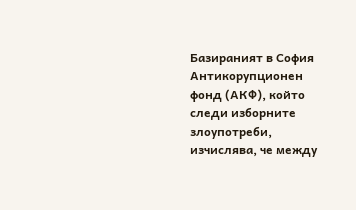Базираният в София Антикорупционен фонд (АКФ), който следи изборните злоупотреби, изчислява, че между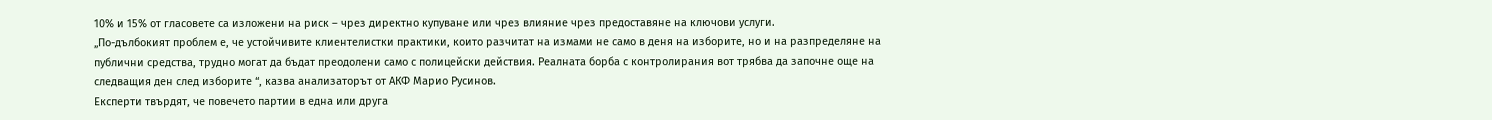10% и 15% от гласовете са изложени на риск – чрез директно купуване или чрез влияние чрез предоставяне на ключови услуги.
„По-дълбокият проблем е, че устойчивите клиентелистки практики, които разчитат на измами не само в деня на изборите, но и на разпределяне на публични средства, трудно могат да бъдат преодолени само с полицейски действия. Реалната борба с контролирания вот трябва да започне още на следващия ден след изборите “, казва анализаторът от АКФ Марио Русинов.
Експерти твърдят, че повечето партии в една или друга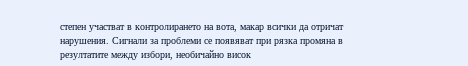степен участват в контролирането на вота, макар всички да отричат нарушения. Сигнали за проблеми се появяват при рязка промяна в резултатите между избори, необичайно висок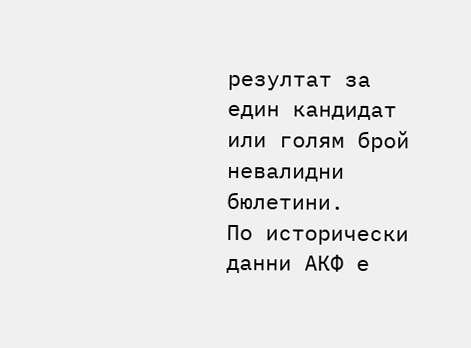резултат за един кандидат или голям брой невалидни бюлетини.
По исторически данни АКФ е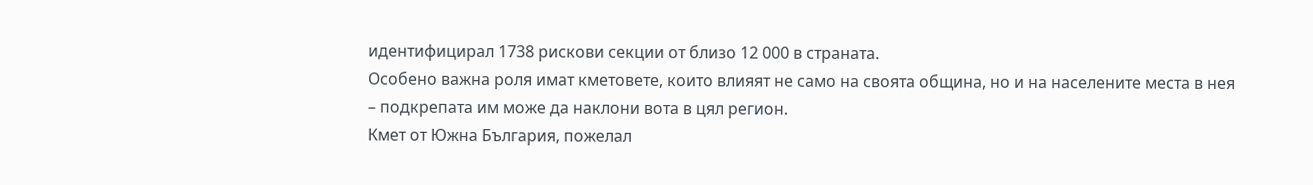идентифицирал 1738 рискови секции от близо 12 000 в страната.
Особено важна роля имат кметовете, които влияят не само на своята община, но и на населените места в нея – подкрепата им може да наклони вота в цял регион.
Кмет от Южна България, пожелал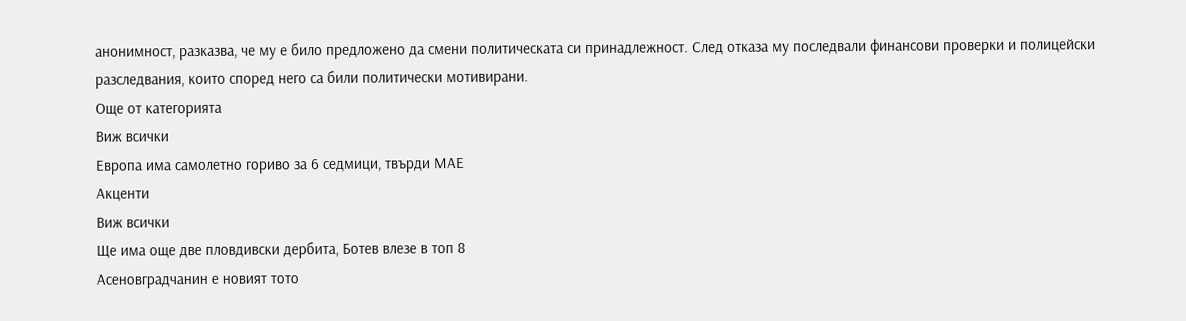анонимност, разказва, че му е било предложено да смени политическата си принадлежност. След отказа му последвали финансови проверки и полицейски разследвания, които според него са били политически мотивирани.
Още от категорията
Виж всички
Европа има самолетно гориво за 6 седмици, твърди МАЕ
Акценти
Виж всички
Ще има още две пловдивски дербита, Ботев влезе в топ 8
Асеновградчанин е новият тото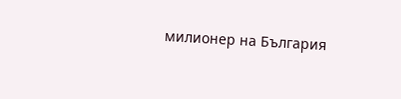милионер на България